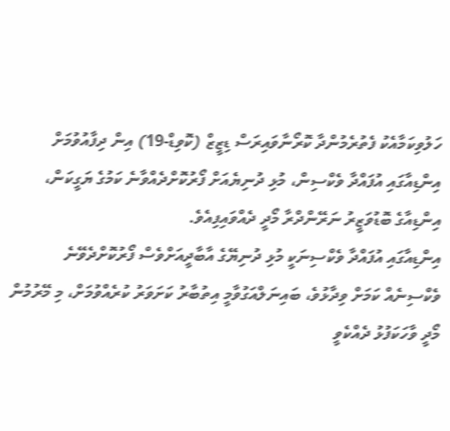ހަލުވިކަމާއެކު ފެތުރެމުންދާ ކޮރޯނާވައިރަސް ޑިޒީޒް (ކޮވިޑް-19) އިން ދިފާއުވުމަށް އިންޑިއާގައި އުފައްދާ ވެކްސިން، މުޅި ދުނިޔެއަށް ފޯރުކޮށްދެއްވާނެ ކަމުގެ ޔަގީކަން، އިންޑިއާގެ ބޮޑުވަޒީރު ނަރޭންދްރާ މޯދީ ދެއްވައިފިއެވެ.
އިންޑިއާގައި އުފައްދާ ވެކްސިނަކީ މުޅި ދުނިޔޭގެ އާބާދީއަށްވެސް ފޯރުކޮށްދެވޭނެ ވެކްސިނެއް ކަމަށް ވިދާޅުވެ، ބައިނަލްއަގުވާމީ އިތުބާރު ކަށަވަރު ކުރެއްވުމަށް، މި މޭރުމުން މޯދީ ވާހަކަފުޅު ދެއްކެވީ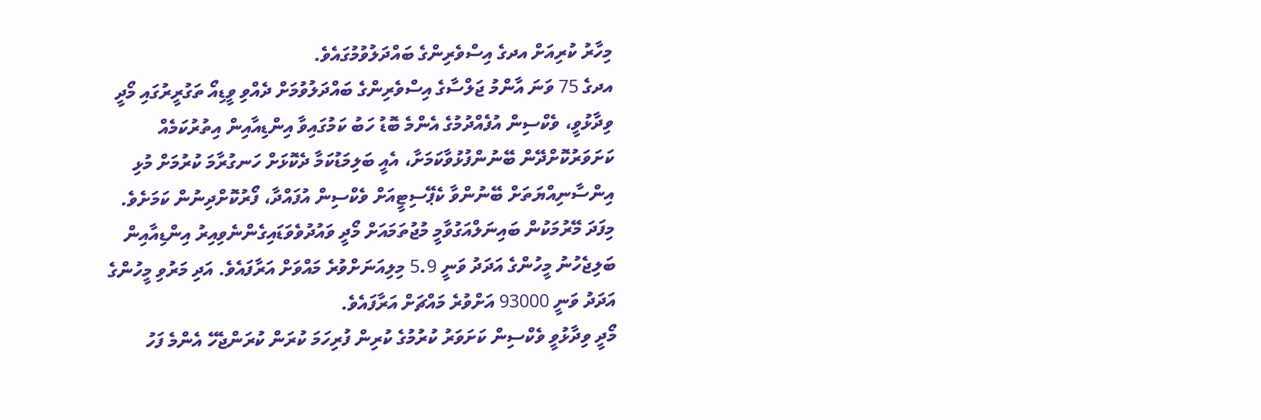މިހާރު ކުރިއަށް އދގެ އިސްވެރިންގެ ބައްދަލުވުމުގައެވެ.
އދގެ 75 ވަނަ އާންމު ޖަލްސާގެ އިސްވެރިންގެ ބައްދަލުވުމަށް ދެއްވި ވީޑިއޯ ތަގުރީރުގައި މޯދީ ވިދާޅުވީ، ވެކްސިން އުފެއްދުމުގެ އެންމެ ބޮޑު ހަބު ކަމުގައިވާ އިންޑިއާއިން އިތުރުކަމެއް ކަށަވަރުކޮށްދޭން ބޭނުންފުޅުވާކަމަށާ، އެއީ ބަލިމަޑުކަމާ ދެކޮޅަށް ހަނގުރާމަ ކުރުމަށް މުޅި އިންސާނިއްޔަތަށް ބޭނުންވާ ކެޕޭސިޓީއަށް ވެކްސިން އުފައްދާ، ފޯރުކޮށްދިނުން ކަމަށެވެ.
މިފަދަ މޭރުމަކުން ބައިނަލްއަގުވާމީ މުޖުތަމައަށް މޯދީ ވައުދުވެވަޑައިގެންނެވިއިރު އިންޑިއާއިން ބަލިޖެހުނު މީހުންގެ އަދަދު ވަނީ 5.9 މިލިއަނަށްވުރެ މައްވަށް އަރާފައެވެ. އަދި މަރުވި މީހުންގެ އަދަދު ވަނީ 93000 އަށްވުރެ މައްޗަށް އަރާފައެވެ.
މޯދީ ވިދާޅުވީ ވެކްސިން ކަށަވަރު ކުރުމުގެ ކުރިން ފުރިހަމަ ކުރަން ކުރަންޖެހޭ އެންމެ ފަހު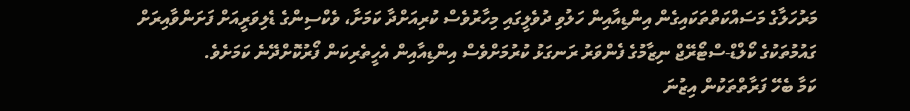މަރުހަލާގެ މަސައްކަތްތަކައިގެން އިންޑިއާއިން ހަލުވި ދުވެލީގައި މިހާރުވެސް ކުރިއަށްދާ ކަމަށާ، ވެކްސިންގެ ޑެލިވަރީއަށް ފަށަންވާއިރަށް ގައުމުތަކުގެ ކޯލްޑް-ސްޓޯރޭޖް ނިޒާމުގެ ފެންވަރު ރަނގަޅު ކުރުމަށްވެސް އިންޑިއާއިން އެހީތެރިކަން ފޯރުކޮށްދޭނެ ކަމަށެވެ.
ކަމާ ބެހޭ ފަރާތްތަކުން އިޒުނަ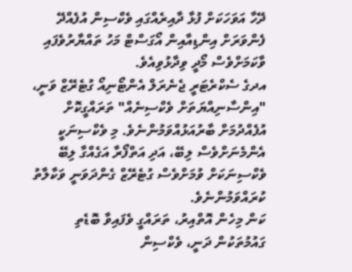ދޭހާ އަވަހަކަށް ފުޅާ ދާއިރެއްގައި ވެކްސިން އުފެއްދޭ ފެންވަރަށް އިންޑިއާއިން އޯގަސްޓް މަހު ތައްޔާރުވެފައި ވާކަމަށްވެސް މޯދީ ވިދާޅުވިއެވެ.
އދގެ ސެކްރެޓަރީ ޖެނެރަލް އެންޓޯނިއޯ ގުޓެރޭޒް ވަނީ، "އިންސާނިއްޔަތަށް ވެކްސިނެއް" ތަރައްގީކޮށް އުފެއްދުމަށް ބާރުއަޅުއްވަމުންނެވެ. މި ވެކްސިނަކީ އެންމެނަށްވެސް ލިބޭ، އަދި އަތްފޯރާ އަގެއްގާ ލިބޭ ވެކްސިނަކަށް ވުމަށްވެސް ގުޓެރޭޒް ގެންދަވަނީ ވަކާލާތު ކުރައްވަމުންނެވެ.
ކަން މިހެން އޮތްއިރު، ތަރައްގީ ވެފައިވާ ބޮޑެތި ގައުމުތަކުން ދަނީ، ވެކްސިން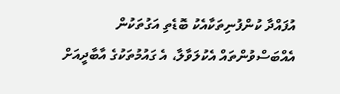އުފައްދާ ކުންފުނިތަކާއެކު ބޮޑެތި އަގުތަކުން އެއްބަސްވުންތައް އެކުލަވާލާ، އެ ގައުމުތަކުގެ އާބާދީއަށް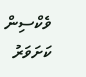ވެކްސިން ކަށަވަރު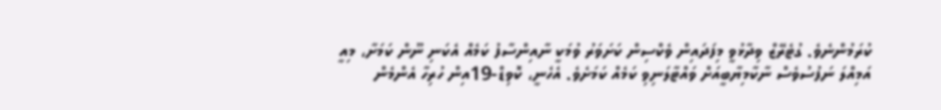ކުރަމުންނެވެ. ގުޓެރޭޒް ވިދާޅުވީ މިފަދައިން ވެކްސިން ކަށަވަރު ވުމަކީ ނާއިންސާފު ކަމެއް އެކަނި ނޫން ކަމަށާ، މިއީ އަމިއްލަ ނަފުސުވެސް ނާކާމިޔާބީއަށް ވައްޓާލަނިވި ކަމެއް ކަމަށެވެ. އެހެނީ، ކޮވިޑް-19އިން ހުރިހާ އެންމެން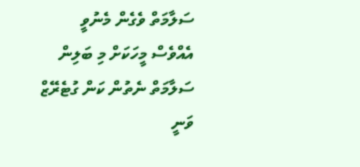ސަލާމަތް ވެގެން މެނުވީ އެއްވެސް މީހަކަށް މި ބަލިން ސަލާމަތް ނެތުން ކަން ގުޓެރޭޒް ވަނީ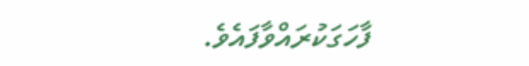ފާހަގަކުރައްވާފައެވެ.